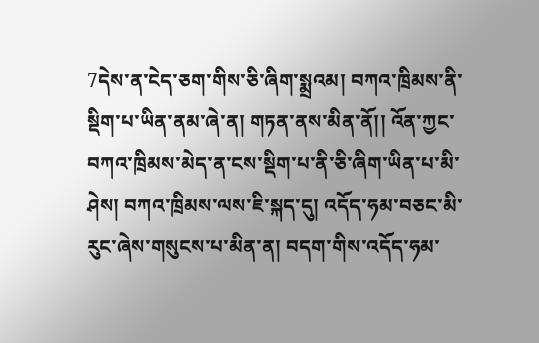7དེས་ན་ངེད་ཅག་གིས་ཅི་ཞིག་སྨྲའམ། བཀའ་ཁྲིམས་ནི་སྡིག་པ་ཡིན་ནམ་ཞེ་ན། གཏན་ནས་མིན་ནོ།། འོན་ཀྱང་བཀའ་ཁྲིམས་མེད་ན་ངས་སྡིག་པ་ནི་ཅི་ཞིག་ཡིན་པ་མི་ཤེས། བཀའ་ཁྲིམས་ལས་ཇི་སྐད་དུ། འདོད་ཧམ་བཅང་མི་རུང་ཞེས་གསུངས་པ་མིན་ན། བདག་གིས་འདོད་ཧམ་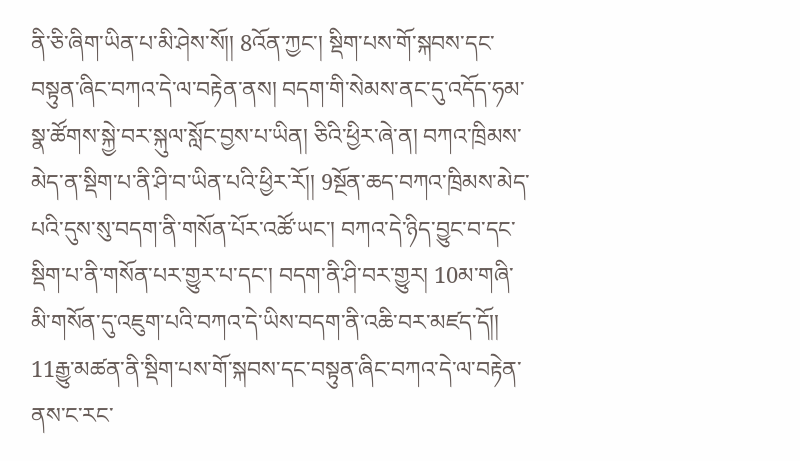ནི་ཅི་ཞིག་ཡིན་པ་མི་ཤེས་སོ།། 8འོན་ཀྱང་། སྡིག་པས་གོ་སྐབས་དང་བསྟུན་ཞིང་བཀའ་དེ་ལ་བརྟེན་ནས། བདག་གི་སེམས་ནང་དུ་འདོད་ཧམ་སྣ་ཚོགས་སྐྱེ་བར་སྐུལ་སློང་བྱས་པ་ཡིན། ཅིའི་ཕྱིར་ཞེ་ན། བཀའ་ཁྲིམས་མེད་ན་སྡིག་པ་ནི་ཤི་བ་ཡིན་པའི་ཕྱིར་རོ།། 9སྔོན་ཆད་བཀའ་ཁྲིམས་མེད་པའི་དུས་སུ་བདག་ནི་གསོན་པོར་འཚོ་ཡང་། བཀའ་དེ་ཉིད་བྱུང་བ་དང་སྡིག་པ་ནི་གསོན་པར་གྱུར་པ་དང་། བདག་ནི་ཤི་བར་གྱུར། 10མ་གཞི་མི་གསོན་དུ་འཇུག་པའི་བཀའ་དེ་ཡིས་བདག་ནི་འཆི་བར་མཛད་དོ།། 11རྒྱུ་མཚན་ནི་སྡིག་པས་གོ་སྐབས་དང་བསྟུན་ཞིང་བཀའ་དེ་ལ་བརྟེན་ནས་ང་རང་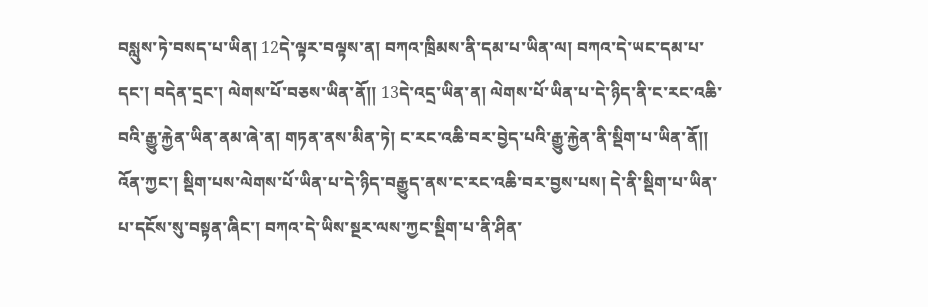བསླུས་ཏེ་བསད་པ་ཡིན། 12དེ་ལྟར་བལྟས་ན། བཀའ་ཁྲིམས་ནི་དམ་པ་ཡིན་ལ། བཀའ་དེ་ཡང་དམ་པ་དང་། བདེན་དྲང་། ལེགས་པོ་བཅས་ཡིན་ནོ།། 13དེ་འདྲ་ཡིན་ན། ལེགས་པོ་ཡིན་པ་དེ་ཉིད་ནི་ང་རང་འཆི་བའི་རྒྱུ་རྐྱེན་ཡིན་ནམ་ཞེ་ན། གཏན་ནས་མིན་ཏེ། ང་རང་འཆི་བར་བྱེད་པའི་རྒྱུ་རྐྱེན་ནི་སྡིག་པ་ཡིན་ནོ།། འོན་ཀྱང་། སྡིག་པས་ལེགས་པོ་ཡིན་པ་དེ་ཉིད་བརྒྱུད་ནས་ང་རང་འཆི་བར་བྱས་པས། དེ་ནི་སྡིག་པ་ཡིན་པ་དངོས་སུ་བསྟན་ཞིང་། བཀའ་དེ་ཡིས་སྔར་ལས་ཀྱང་སྡིག་པ་ནི་ཤིན་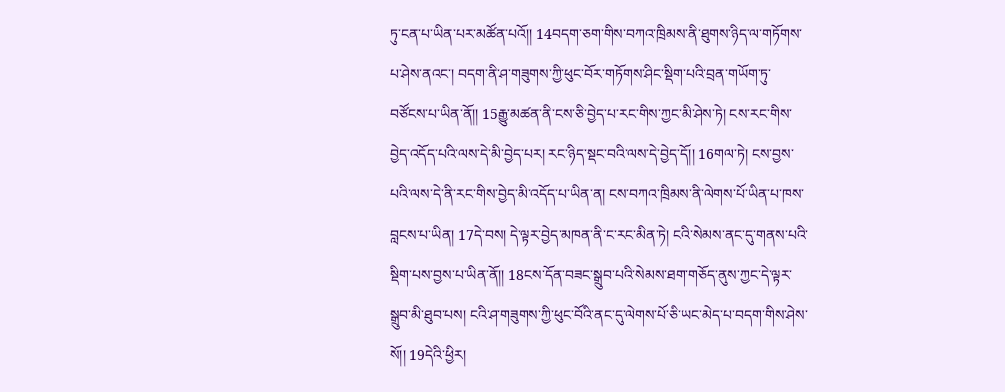ཏུ་ངན་པ་ཡིན་པར་མཚོན་པའོ།། 14བདག་ཅག་གིས་བཀའ་ཁྲིམས་ནི་ཐུགས་ཉིད་ལ་གཏོགས་པ་ཤེས་ནའང་། བདག་ནི་ཤ་གཟུགས་ཀྱི་ཕུང་བོར་གཏོགས་ཤིང་སྡིག་པའི་བྲན་གཡོག་ཏུ་བཙོངས་པ་ཡིན་ནོ།། 15རྒྱུ་མཚན་ནི་ངས་ཅི་བྱེད་པ་རང་གིས་ཀྱང་མི་ཤེས་ཏེ། ངས་རང་གིས་བྱེད་འདོད་པའི་ལས་དེ་མི་བྱེད་པར། རང་ཉིད་སྡང་བའི་ལས་དེ་བྱེད་དོ།། 16གལ་ཏེ། ངས་བྱས་པའི་ལས་དེ་ནི་རང་གིས་བྱེད་མི་འདོད་པ་ཡིན་ན། ངས་བཀའ་ཁྲིམས་ནི་ལེགས་པོ་ཡིན་པ་ཁས་བླངས་པ་ཡིན། 17དེ་བས། དེ་ལྟར་བྱེད་མཁན་ནི་ང་རང་མིན་ཏེ། ངའི་སེམས་ནང་དུ་གནས་པའི་སྡིག་པས་བྱས་པ་ཡིན་ནོ།། 18ངས་དོན་བཟང་སྒྲུབ་པའི་སེམས་ཐག་གཅོད་ནུས་ཀྱང་དེ་ལྟར་སྒྲུབ་མི་ཐུབ་པས། ངའི་ཤ་གཟུགས་ཀྱི་ཕུང་བོའི་ནང་དུ་ལེགས་པོ་ཅི་ཡང་མེད་པ་བདག་གིས་ཤེས་སོ།། 19དེའི་ཕྱིར།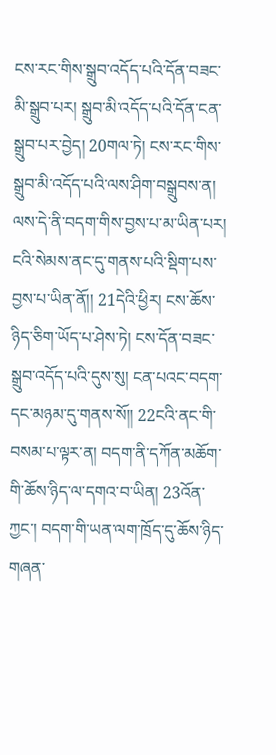ངས་རང་གིས་སྒྲུབ་འདོད་པའི་དོན་བཟང་མི་སྒྲུབ་པར། སྒྲུབ་མི་འདོད་པའི་དོན་ངན་སྒྲུབ་པར་བྱེད། 20གལ་ཏེ། ངས་རང་གིས་སྒྲུབ་མི་འདོད་པའི་ལས་ཤིག་བསྒྲུབས་ན། ལས་དེ་ནི་བདག་གིས་བྱས་པ་མ་ཡིན་པར། ངའི་སེམས་ནང་དུ་གནས་པའི་སྡིག་པས་བྱས་པ་ཡིན་ནོ།། 21དེའི་ཕྱིར། ངས་ཆོས་ཉིད་ཅིག་ཡོད་པ་ཤེས་ཏེ། ངས་དོན་བཟང་སྒྲུབ་འདོད་པའི་དུས་སུ། ངན་པའང་བདག་དང་མཉམ་དུ་གནས་སོ།། 22ངའི་ནང་གི་བསམ་པ་ལྟར་ན། བདག་ནི་དཀོན་མཆོག་གི་ཆོས་ཉིད་ལ་དགའ་བ་ཡིན། 23འོན་ཀྱང་། བདག་གི་ཡན་ལག་ཁྲོད་དུ་ཆོས་ཉིད་གཞན་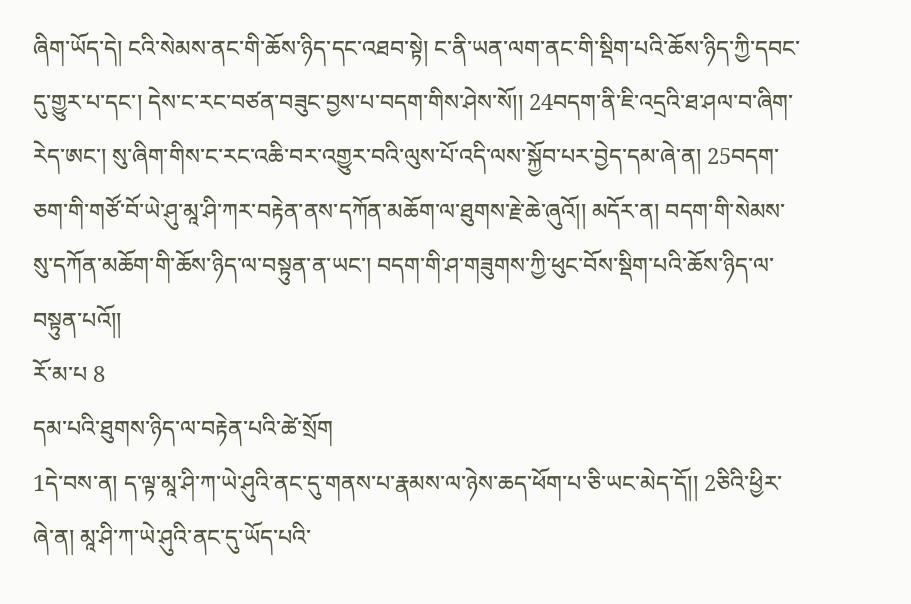ཞིག་ཡོད་དེ། ངའི་སེམས་ནང་གི་ཆོས་ཉིད་དང་འཐབ་སྟེ། ང་ནི་ཡན་ལག་ནང་གི་སྡིག་པའི་ཆོས་ཉིད་ཀྱི་དབང་དུ་གྱུར་པ་དང་། དེས་ང་རང་བཙན་བཟུང་བྱས་པ་བདག་གིས་ཤེས་སོ།། 24བདག་ནི་ཇི་འདྲའི་ཐ་ཤལ་བ་ཞིག་རེད་ཨང་། སུ་ཞིག་གིས་ང་རང་འཆི་བར་འགྱུར་བའི་ལུས་པོ་འདི་ལས་སྐྱོབ་པར་བྱེད་དམ་ཞེ་ན། 25བདག་ཅག་གི་གཙོ་བོ་ཡེ་ཤུ་མཱ་ཤི་ཀར་བརྟེན་ནས་དཀོན་མཆོག་ལ་ཐུགས་རྗེ་ཆེ་ཞུའོ།། མདོར་ན། བདག་གི་སེམས་སུ་དཀོན་མཆོག་གི་ཆོས་ཉིད་ལ་བསྟུན་ན་ཡང་། བདག་གི་ཤ་གཟུགས་ཀྱི་ཕུང་བོས་སྡིག་པའི་ཆོས་ཉིད་ལ་བསྟུན་པའོ།།
རོ་མ་པ 8
དམ་པའི་ཐུགས་ཉིད་ལ་བརྟེན་པའི་ཚེ་སྲོག
1དེ་བས་ན། ད་ལྟ་མཱ་ཤི་ཀ་ཡེ་ཤུའི་ནང་དུ་གནས་པ་རྣམས་ལ་ཉེས་ཆད་ཕོག་པ་ཅི་ཡང་མེད་དོ།། 2ཅིའི་ཕྱིར་ཞེ་ན། མཱ་ཤི་ཀ་ཡེ་ཤུའི་ནང་དུ་ཡོད་པའི་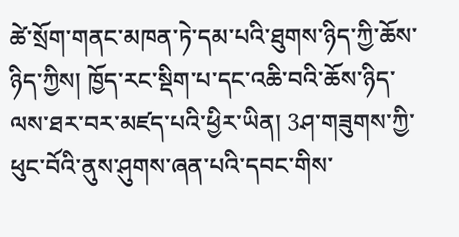ཚེ་སྲོག་གནང་མཁན་ཏེ་དམ་པའི་ཐུགས་ཉིད་ཀྱི་ཆོས་ཉིད་ཀྱིས། ཁྱོད་རང་སྡིག་པ་དང་འཆི་བའི་ཆོས་ཉིད་ལས་ཐར་བར་མཛད་པའི་ཕྱིར་ཡིན། 3ཤ་གཟུགས་ཀྱི་ཕུང་བོའི་ནུས་ཤུགས་ཞན་པའི་དབང་གིས་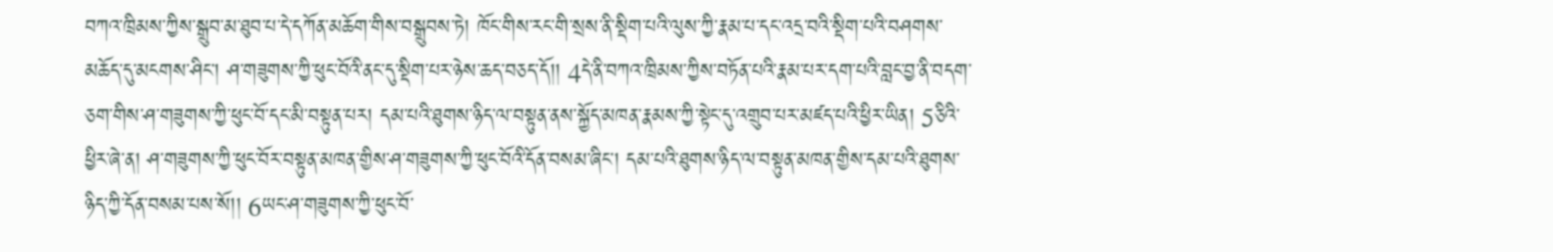བཀའ་ཁྲིམས་ཀྱིས་སྒྲུབ་མ་ཐུབ་པ་དེ་དཀོན་མཆོག་གིས་བསྒྲུབས་ཏེ། ཁོང་གིས་རང་གི་སྲས་ནི་སྡིག་པའི་ལུས་ཀྱི་རྣམ་པ་དང་འདྲ་བའི་སྡིག་པའི་བཤགས་མཆོད་དུ་མངགས་ཤིང་། ཤ་གཟུགས་ཀྱི་ཕུང་བོའི་ནང་དུ་སྡིག་པར་ཉེས་ཆད་བཅད་དོ།། 4དེ་ནི་བཀའ་ཁྲིམས་ཀྱིས་བཏོན་པའི་རྣམ་པར་དག་པའི་བླང་བྱ་ནི་བདག་ཅག་གིས་ཤ་གཟུགས་ཀྱི་ཕུང་བོ་དང་མི་བསྟུན་པར། དམ་པའི་ཐུགས་ཉིད་ལ་བསྟུན་ནས་སྐྱོད་མཁན་རྣམས་ཀྱི་སྟེང་དུ་འགྲུབ་པར་མཛད་པའི་ཕྱིར་ཡིན། 5ཅིའི་ཕྱིར་ཞེ་ན། ཤ་གཟུགས་ཀྱི་ཕུང་བོར་བསྟུན་མཁན་གྱིས་ཤ་གཟུགས་ཀྱི་ཕུང་བོའི་དོན་བསམ་ཞིང་། དམ་པའི་ཐུགས་ཉིད་ལ་བསྟུན་མཁན་གྱིས་དམ་པའི་ཐུགས་ཉིད་ཀྱི་དོན་བསམ་པས་སོ།། 6ཡང་ཤ་གཟུགས་ཀྱི་ཕུང་བོ་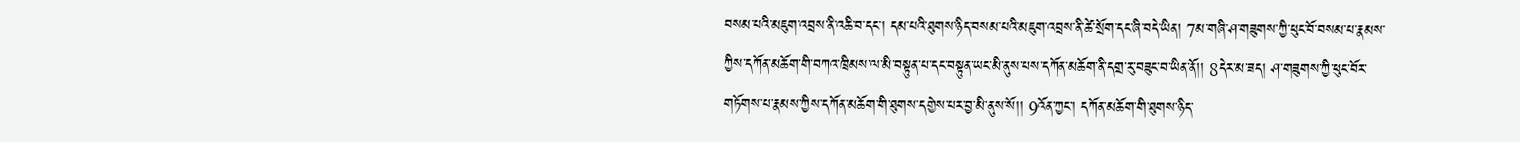བསམ་པའི་མཇུག་འབྲས་ནི་འཆི་བ་དང་། དམ་པའི་ཐུགས་ཉིད་བསམ་པའི་མཇུག་འབྲས་ནི་ཚེ་སྲོག་དང་ཞི་བདེ་ཡིན། 7མ་གཞི་ཤ་གཟུགས་ཀྱི་ཕུང་བོ་བསམ་པ་རྣམས་ཀྱིས་དཀོན་མཆོག་གི་བཀའ་ཁྲིམས་ལ་མི་བསྟུན་པ་དང་བསྟུན་ཡང་མི་ནུས་པས་དཀོན་མཆོག་ནི་དགྲ་རུ་བཟུང་བ་ཡིན་ནོ།། 8དེར་མ་ཟད། ཤ་གཟུགས་ཀྱི་ཕུང་བོར་གཏོགས་པ་རྣམས་ཀྱིས་དཀོན་མཆོག་གི་ཐུགས་དགྱེས་པར་བྱ་མི་ནུས་སོ།། 9འོན་ཀྱང་། དཀོན་མཆོག་གི་ཐུགས་ཉིད་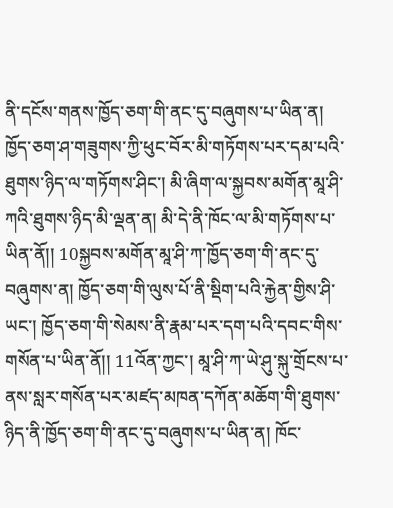ནི་དངོས་གནས་ཁྱོད་ཅག་གི་ནང་དུ་བཞུགས་པ་ཡིན་ན། ཁྱོད་ཅག་ཤ་གཟུགས་ཀྱི་ཕུང་བོར་མི་གཏོགས་པར་དམ་པའི་ཐུགས་ཉིད་ལ་གཏོགས་ཤིང་། མི་ཞིག་ལ་སྐྱབས་མགོན་མཱ་ཤི་ཀའི་ཐུགས་ཉིད་མི་ལྡན་ན། མི་དེ་ནི་ཁོང་ལ་མི་གཏོགས་པ་ཡིན་ནོ།། 10སྐྱབས་མགོན་མཱ་ཤི་ཀ་ཁྱོད་ཅག་གི་ནང་དུ་བཞུགས་ན། ཁྱོད་ཅག་གི་ལུས་པོ་ནི་སྡིག་པའི་རྐྱེན་གྱིས་ཤི་ཡང་། ཁྱོད་ཅག་གི་སེམས་ནི་རྣམ་པར་དག་པའི་དབང་གིས་གསོན་པ་ཡིན་ནོ།། 11འོན་ཀྱང་། མཱ་ཤི་ཀ་ཡེ་ཤུ་སྐུ་གྲོངས་པ་ནས་སླར་གསོན་པར་མཛད་མཁན་དཀོན་མཆོག་གི་ཐུགས་ཉིད་ནི་ཁྱོད་ཅག་གི་ནང་དུ་བཞུགས་པ་ཡིན་ན། ཁོང་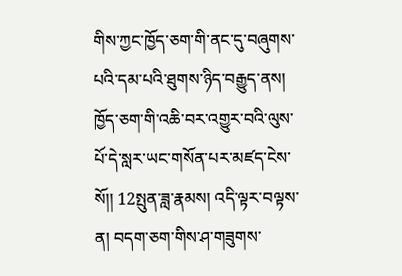གིས་ཀྱང་ཁྱོད་ཅག་གི་ནང་དུ་བཞུགས་པའི་དམ་པའི་ཐུགས་ཉིད་བརྒྱུད་ནས། ཁྱོད་ཅག་གི་འཆི་བར་འགྱུར་བའི་ལུས་པོ་དེ་སླར་ཡང་གསོན་པར་མཛད་ངེས་སོ།། 12སྤུན་ཟླ་རྣམས། འདི་ལྟར་བལྟས་ན། བདག་ཅག་གིས་ཤ་གཟུགས་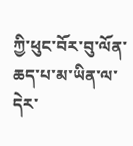ཀྱི་ཕུང་བོར་བུ་ལོན་ཆད་པ་མ་ཡིན་ལ་དེར་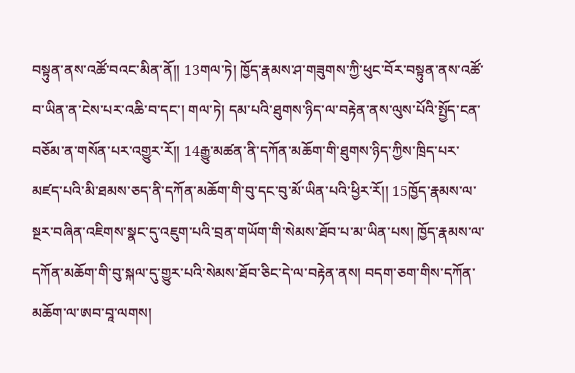བསྟུན་ནས་འཚོ་བའང་མིན་ནོ།། 13གལ་ཏེ། ཁྱོད་རྣམས་ཤ་གཟུགས་ཀྱི་ཕུང་བོར་བསྟུན་ནས་འཚོ་བ་ཡིན་ན་ངེས་པར་འཆི་བ་དང་། གལ་ཏེ། དམ་པའི་ཐུགས་ཉིད་ལ་བརྟེན་ནས་ལུས་པོའི་སྤྱོད་ངན་བཅོམ་ན་གསོན་པར་འགྱུར་རོ།། 14རྒྱུ་མཚན་ནི་དཀོན་མཆོག་གི་ཐུགས་ཉིད་ཀྱིས་ཁྲིད་པར་མཛད་པའི་མི་ཐམས་ཅད་ནི་དཀོན་མཆོག་གི་བུ་དང་བུ་མོ་ཡིན་པའི་ཕྱིར་རོ།། 15ཁྱོད་རྣམས་ལ་སྔར་བཞིན་འཇིགས་སྣང་དུ་འཇུག་པའི་བྲན་གཡོག་གི་སེམས་ཐོབ་པ་མ་ཡིན་པས། ཁྱོད་རྣམས་ལ་དཀོན་མཆོག་གི་བུ་སྐལ་དུ་གྱུར་པའི་སེམས་ཐོབ་ཅིང་དེ་ལ་བརྟེན་ནས། བདག་ཅག་གིས་དཀོན་མཆོག་ལ་ཨབ་བཱ་ལགས།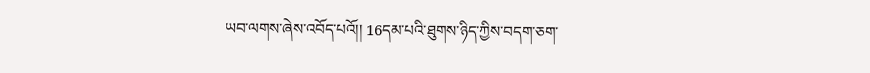ཡབ་ལགས་ཞེས་འབོད་པའོ།། 16དམ་པའི་ཐུགས་ཉིད་ཀྱིས་བདག་ཅག་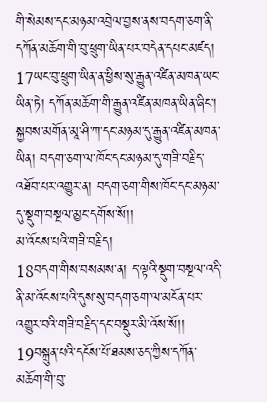གི་སེམས་དང་མཉམ་འབྲེལ་བྱས་ནས་བདག་ཅག་ནི་དཀོན་མཆོག་གི་བུ་ཕྲུག་ཡིན་པར་བདེན་དཔང་མཛད། 17ཡང་བུ་ཕྲུག་ཡིན་ན་ཕྱིས་སུ་རྒྱུན་འཛིན་མཁན་ཡང་ཡིན་ཏེ། དཀོན་མཆོག་གི་རྒྱུན་འཛིན་མཁན་ཡིན་ཞིང་། སྐྱབས་མགོན་མཱ་ཤི་ཀ་དང་མཉམ་དུ་རྒྱུན་འཛིན་མཁན་ཡིན། བདག་ཅག་ལ་ཁོང་དང་མཉམ་དུ་གཟི་བརྗིད་འཐོབ་པར་འགྱུར་ན། བདག་ཅག་གིས་ཁོང་དང་མཉམ་དུ་སྡུག་བསྔལ་མྱང་དགོས་སོ།།
མ་འོངས་པའི་གཟི་བརྗིད།
18བདག་གིས་བསམས་ན། ད་ལྟའི་སྡུག་བསྔལ་འདི་ནི་མ་འོངས་པའི་དུས་སུ་བདག་ཅག་ལ་མངོན་པར་འགྱུར་བའི་གཟི་བརྗིད་དང་བསྡུར་མི་འོས་སོ།། 19བསྐྲུན་པའི་དངོས་པོ་ཐམས་ཅད་ཀྱིས་དཀོན་མཆོག་གི་བུ་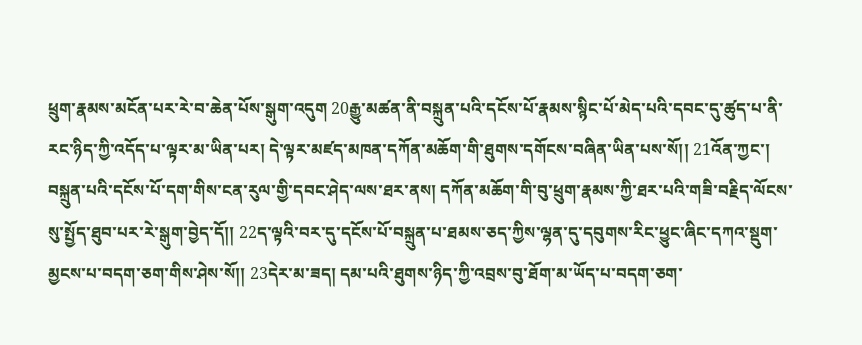ཕྲུག་རྣམས་མངོན་པར་རེ་བ་ཆེན་པོས་སྒུག་འདུག 20རྒྱུ་མཚན་ནི་བསྐྲུན་པའི་དངོས་པོ་རྣམས་སྙིང་པོ་མེད་པའི་དབང་དུ་ཚུད་པ་ནི་རང་ཉིད་ཀྱི་འདོད་པ་ལྟར་མ་ཡིན་པར། དེ་ལྟར་མཛད་མཁན་དཀོན་མཆོག་གི་ཐུགས་དགོངས་བཞིན་ཡིན་པས་སོ།། 21འོན་ཀྱང་། བསྐྲུན་པའི་དངོས་པོ་དག་གིས་ངན་རུལ་གྱི་དབང་ཤེད་ལས་ཐར་ནས། དཀོན་མཆོག་གི་བུ་ཕྲུག་རྣམས་ཀྱི་ཐར་པའི་གཟི་བརྗིད་ལོངས་སུ་སྤྱོད་ཐུབ་པར་རེ་སྒུག་བྱེད་དོ།། 22ད་ལྟའི་བར་དུ་དངོས་པོ་བསྐྲུན་པ་ཐམས་ཅད་ཀྱིས་ལྷན་དུ་དབུགས་རིང་ཕྱུང་ཞིང་དཀའ་སྡུག་མྱངས་པ་བདག་ཅག་གིས་ཤེས་སོ།། 23དེར་མ་ཟད། དམ་པའི་ཐུགས་ཉིད་ཀྱི་འབྲས་བུ་ཐོག་མ་ཡོད་པ་བདག་ཅག་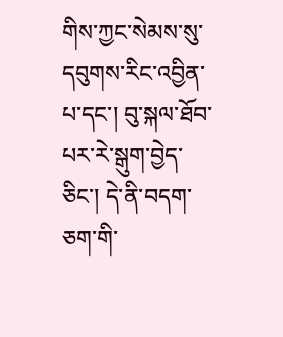གིས་ཀྱང་སེམས་སུ་དབུགས་རིང་འབྱིན་པ་དང་། བུ་སྐལ་ཐོབ་པར་རེ་སྒུག་བྱེད་ཅིང་། དེ་ནི་བདག་ཅག་གི་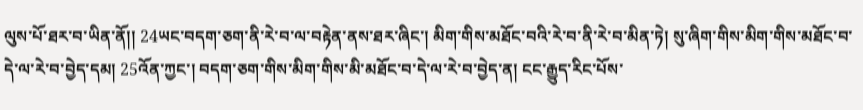ལུས་པོ་ཐར་བ་ཡིན་ནོ།། 24ཡང་བདག་ཅག་ནི་རེ་བ་ལ་བརྟེན་ནས་ཐར་ཞིང་། མིག་གིས་མཐོང་བའི་རེ་བ་ནི་རེ་བ་མིན་ཏེ། སུ་ཞིག་གིས་མིག་གིས་མཐོང་བ་དེ་ལ་རེ་བ་བྱེད་དམ། 25འོན་ཀྱང་། བདག་ཅག་གིས་མིག་གིས་མི་མཐོང་བ་དེ་ལ་རེ་བ་བྱེད་ན། ངང་རྒྱུད་རིང་པོས་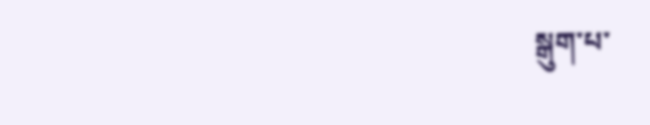སྒུག་པ་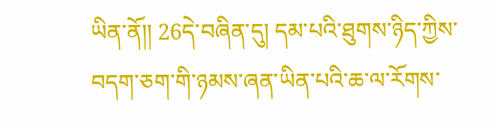ཡིན་ནོ།། 26དེ་བཞིན་དུ། དམ་པའི་ཐུགས་ཉིད་ཀྱིས་བདག་ཅག་གི་ཉམས་ཞན་ཡིན་པའི་ཆ་ལ་རོགས་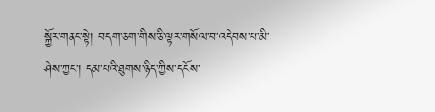སྐྱོར་གནང་སྟེ། བདག་ཅག་གིས་ཅི་ལྟར་གསོལ་བ་འདེབས་པ་མི་ཤེས་ཀྱང་། དམ་པའི་ཐུགས་ཉིད་ཀྱིས་དངོས་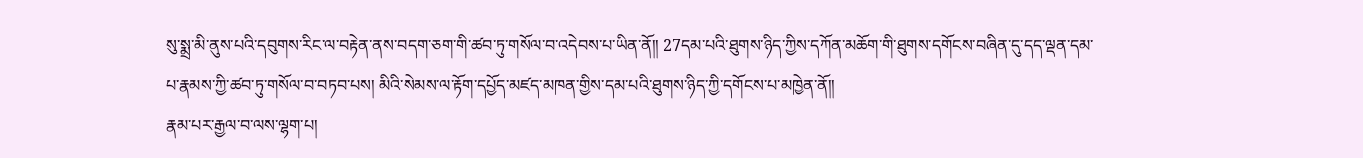སུ་སྨྲ་མི་ནུས་པའི་དབུགས་རིང་ལ་བརྟེན་ནས་བདག་ཅག་གི་ཚབ་ཏུ་གསོལ་བ་འདེབས་པ་ཡིན་ནོ།། 27དམ་པའི་ཐུགས་ཉིད་ཀྱིས་དཀོན་མཆོག་གི་ཐུགས་དགོངས་བཞིན་དུ་དད་ལྡན་དམ་པ་རྣམས་ཀྱི་ཚབ་ཏུ་གསོལ་བ་བཏབ་པས། མིའི་སེམས་ལ་རྟོག་དཔྱོད་མཛད་མཁན་གྱིས་དམ་པའི་ཐུགས་ཉིད་ཀྱི་དགོངས་པ་མཁྱེན་ནོ།།
རྣམ་པར་རྒྱལ་བ་ལས་ལྷག་པ།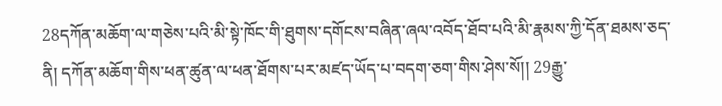28དཀོན་མཆོག་ལ་གཅེས་པའི་མི་སྟེ་ཁོང་གི་ཐུགས་དགོངས་བཞིན་ཞལ་འབོད་ཐོབ་པའི་མི་རྣམས་ཀྱི་དོན་ཐམས་ཅད་ནི། དཀོན་མཆོག་གིས་ཕན་ཚུན་ལ་ཕན་ཐོགས་པར་མཛད་ཡོད་པ་བདག་ཅག་གིས་ཤེས་སོ།། 29རྒྱུ་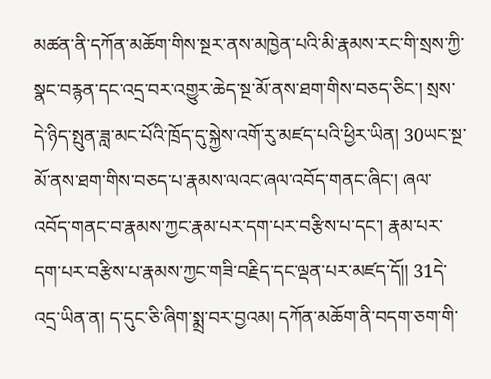མཚན་ནི་དཀོན་མཆོག་གིས་སྔར་ནས་མཁྱེན་པའི་མི་རྣམས་རང་གི་སྲས་ཀྱི་སྣང་བརྙན་དང་འདྲ་བར་འགྱུར་ཆེད་སྔ་མོ་ནས་ཐག་གིས་བཅད་ཅིང་། སྲས་དེ་ཉིད་སྤུན་ཟླ་མང་པོའི་ཁྲོད་དུ་སྐྱེས་འགོ་རུ་མཛད་པའི་ཕྱིར་ཡིན། 30ཡང་སྔ་མོ་ནས་ཐག་གིས་བཅད་པ་རྣམས་ལའང་ཞལ་འབོད་གནང་ཞིང་། ཞལ་འབོད་གནང་བ་རྣམས་ཀྱང་རྣམ་པར་དག་པར་བརྩིས་པ་དང་། རྣམ་པར་དག་པར་བརྩིས་པ་རྣམས་ཀྱང་གཟི་བརྗིད་དང་ལྡན་པར་མཛད་དོ།། 31དེ་འདྲ་ཡིན་ན། ད་དུང་ཅི་ཞིག་སྨྲ་བར་བྱའམ། དཀོན་མཆོག་ནི་བདག་ཅག་གི་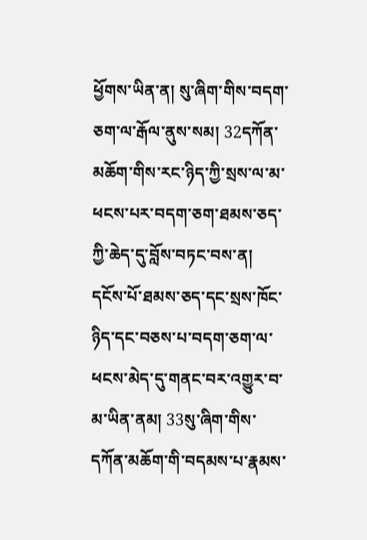ཕྱོགས་ཡིན་ན། སུ་ཞིག་གིས་བདག་ཅག་ལ་རྒོལ་ནུས་སམ། 32དཀོན་མཆོག་གིས་རང་ཉིད་ཀྱི་སྲས་ལ་མ་ཕངས་པར་བདག་ཅག་ཐམས་ཅད་ཀྱི་ཆེད་དུ་བློས་བཏང་བས་ན། དངོས་པོ་ཐམས་ཅད་དང་སྲས་ཁོང་ཉིད་དང་བཅས་པ་བདག་ཅག་ལ་ཕངས་མེད་དུ་གནང་བར་འགྱུར་བ་མ་ཡིན་ནམ། 33སུ་ཞིག་གིས་དཀོན་མཆོག་གི་བདམས་པ་རྣམས་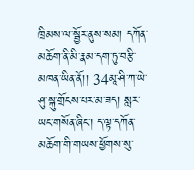ཁྲིམས་ལ་སྦྱོར་ནུས་སམ། དཀོན་མཆོག་ནི་མི་རྣམ་དག་ཏུ་བརྩི་མཁན་ཡིན་ནོ།། 34མཱ་ཤི་ཀ་ཡེ་ཤུ་སྐུ་གྲོངས་པར་མ་ཟད། སླར་ཡང་གསོན་ཞིང་། ད་ལྟ་དཀོན་མཆོག་གི་གཡས་ཕྱོགས་སུ་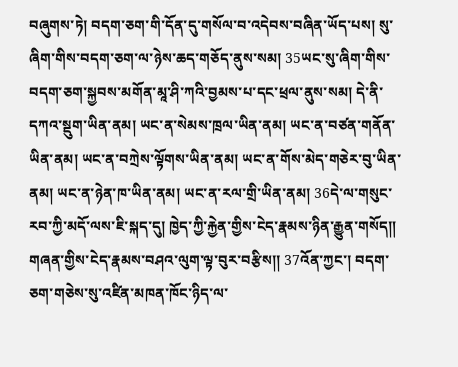བཞུགས་ཏེ། བདག་ཅག་གི་དོན་དུ་གསོལ་བ་འདེབས་བཞིན་ཡོད་པས། སུ་ཞིག་གིས་བདག་ཅག་ལ་ཉེས་ཆད་གཅོད་ནུས་སམ། 35ཡང་སུ་ཞིག་གིས་བདག་ཅག་སྐྱབས་མགོན་མཱ་ཤི་ཀའི་བྱམས་པ་དང་ཕྲལ་ནུས་སམ། དེ་ནི་དཀའ་སྡུག་ཡིན་ནམ། ཡང་ན་སེམས་ཁྲལ་ཡིན་ནམ། ཡང་ན་བཙན་གནོན་ཡིན་ནམ། ཡང་ན་བཀྲེས་ལྟོགས་ཡིན་ནམ། ཡང་ན་གོས་མེད་གཅེར་བུ་ཡིན་ནམ། ཡང་ན་ཉེན་ཁ་ཡིན་ནམ། ཡང་ན་རལ་གྲི་ཡིན་ནམ། 36དེ་ལ་གསུང་རབ་ཀྱི་མདོ་ལས་ཇི་སྐད་དུ། ཁྱེད་ཀྱི་རྐྱེན་གྱིས་ངེད་རྣམས་ཉིན་རྒྱུན་གསོད༎ གཞན་གྱིས་ངེད་རྣམས་བཤའ་ལུག་ལྟ་བུར་བརྩིས།། 37འོན་ཀྱང་། བདག་ཅག་གཅེས་སུ་འཛིན་མཁན་ཁོང་ཉིད་ལ་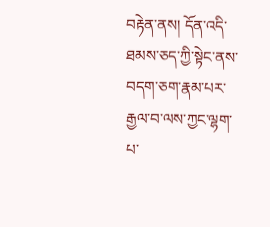བརྟེན་ནས། དོན་འདི་ཐམས་ཅད་ཀྱི་སྟེང་ནས་བདག་ཅག་རྣམ་པར་རྒྱལ་བ་ལས་ཀྱང་ལྷག་པ་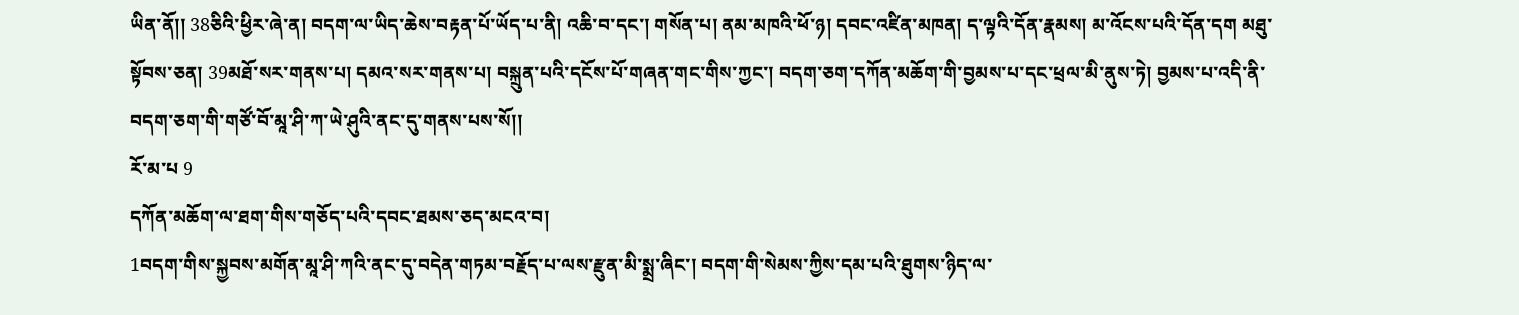ཡིན་ནོ།། 38ཅིའི་ཕྱིར་ཞེ་ན། བདག་ལ་ཡིད་ཆེས་བརྟན་པོ་ཡོད་པ་ནི། འཆི་བ་དང་། གསོན་པ། ནམ་མཁའི་ཕོ་ཉ། དབང་འཛིན་མཁན། ད་ལྟའི་དོན་རྣམས། མ་འོངས་པའི་དོན་དག མཐུ་སྟོབས་ཅན། 39མཐོ་སར་གནས་པ། དམའ་སར་གནས་པ། བསྐྲུན་པའི་དངོས་པོ་གཞན་གང་གིས་ཀྱང་། བདག་ཅག་དཀོན་མཆོག་གི་བྱམས་པ་དང་ཕྲལ་མི་ནུས་ཏེ། བྱམས་པ་འདི་ནི་བདག་ཅག་གི་གཙོ་བོ་མཱ་ཤི་ཀ་ཡེ་ཤུའི་ནང་དུ་གནས་པས་སོ།།
རོ་མ་པ 9
དཀོན་མཆོག་ལ་ཐག་གིས་གཅོད་པའི་དབང་ཐམས་ཅད་མངའ་བ།
1བདག་གིས་སྐྱབས་མགོན་མཱ་ཤི་ཀའི་ནང་དུ་བདེན་གཏམ་བརྗོད་པ་ལས་རྫུན་མི་སྨྲ་ཞིང་། བདག་གི་སེམས་ཀྱིས་དམ་པའི་ཐུགས་ཉིད་ལ་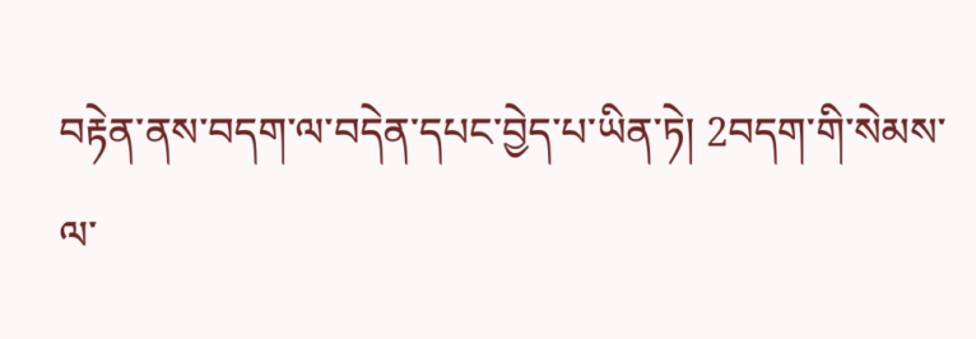བརྟེན་ནས་བདག་ལ་བདེན་དཔང་བྱེད་པ་ཡིན་ཏེ། 2བདག་གི་སེམས་ལ་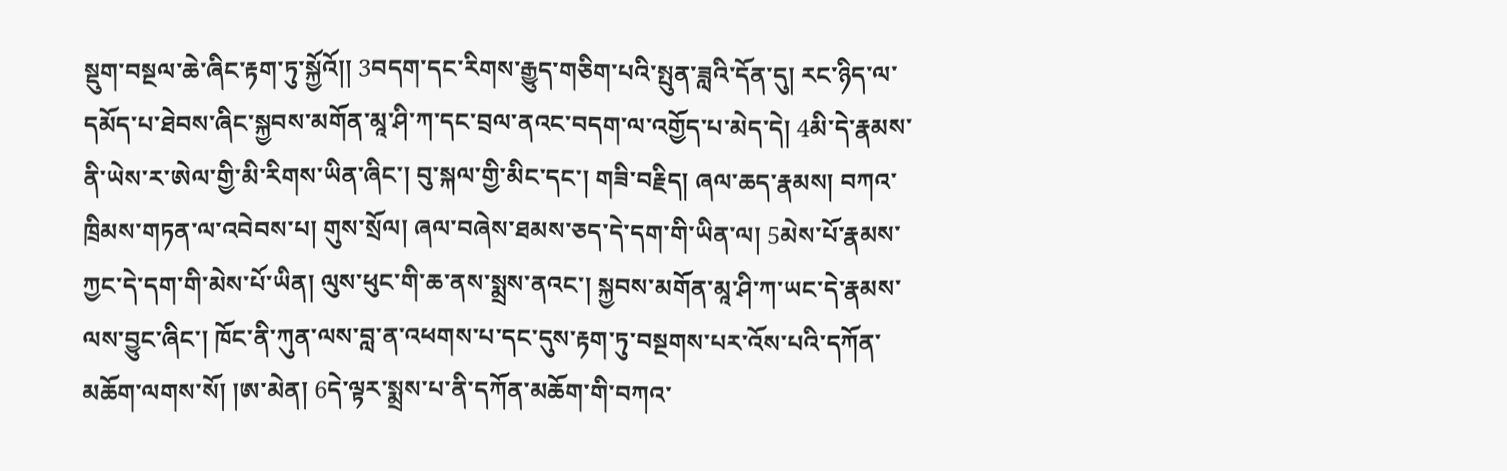སྡུག་བསྔལ་ཆེ་ཞིང་རྟག་ཏུ་སྐྱོའོ།། 3བདག་དང་རིགས་རྒྱུད་གཅིག་པའི་སྤུན་ཟླའི་དོན་དུ། རང་ཉིད་ལ་དམོད་པ་ཐེབས་ཞིང་སྐྱབས་མགོན་མཱ་ཤི་ཀ་དང་བྲལ་ནའང་བདག་ལ་འགྱོད་པ་མེད་དེ། 4མི་དེ་རྣམས་ནི་ཡེས་ར་ཨེལ་གྱི་མི་རིགས་ཡིན་ཞིང་། བུ་སྐལ་གྱི་མིང་དང་། གཟི་བརྗིད། ཞལ་ཆད་རྣམས། བཀའ་ཁྲིམས་གཏན་ལ་འབེབས་པ། གུས་སྲོལ། ཞལ་བཞེས་ཐམས་ཅད་དེ་དག་གི་ཡིན་ལ། 5མེས་པོ་རྣམས་ཀྱང་དེ་དག་གི་མེས་པོ་ཡིན། ལུས་ཕུང་གི་ཆ་ནས་སྨྲས་ནའང་། སྐྱབས་མགོན་མཱ་ཤི་ཀ་ཡང་དེ་རྣམས་ལས་བྱུང་ཞིང་། ཁོང་ནི་ཀུན་ལས་བླ་ན་འཕགས་པ་དང་དུས་རྟག་ཏུ་བསྔགས་པར་འོས་པའི་དཀོན་མཆོག་ལགས་སོ། །ཨ་མེན། 6དེ་ལྟར་སྨྲས་པ་ནི་དཀོན་མཆོག་གི་བཀའ་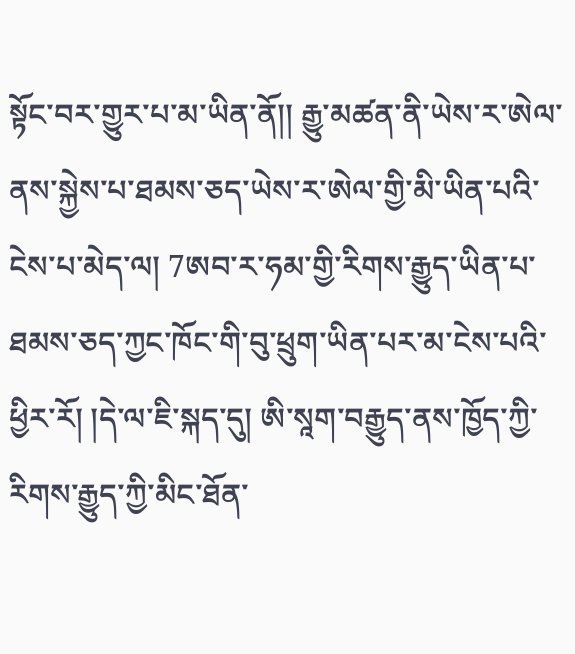སྟོང་བར་གྱུར་པ་མ་ཡིན་ནོ།། རྒྱུ་མཚན་ནི་ཡེས་ར་ཨེལ་ནས་སྐྱེས་པ་ཐམས་ཅད་ཡེས་ར་ཨེལ་གྱི་མི་ཡིན་པའི་ངེས་པ་མེད་ལ། 7ཨབ་ར་ཧམ་གྱི་རིགས་རྒྱུད་ཡིན་པ་ཐམས་ཅད་ཀྱང་ཁོང་གི་བུ་ཕྲུག་ཡིན་པར་མ་ངེས་པའི་ཕྱིར་རོ། །དེ་ལ་ཇི་སྐད་དུ། ཨི་སཱག་བརྒྱུད་ནས་ཁྱོད་ཀྱི་རིགས་རྒྱུད་ཀྱི་མིང་ཐོན་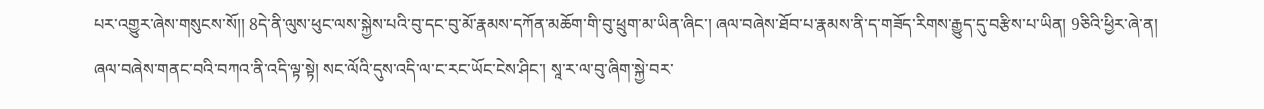པར་འགྱུར་ཞེས་གསུངས་སོ།། 8དེ་ནི་ལུས་ཕུང་ལས་སྐྱེས་པའི་བུ་དང་བུ་མོ་རྣམས་དཀོན་མཆོག་གི་བུ་ཕྲུག་མ་ཡིན་ཞིང་། ཞལ་བཞེས་ཐོབ་པ་རྣམས་ནི་ད་གཟོད་རིགས་རྒྱུད་དུ་བརྩིས་པ་ཡིན། 9ཅིའི་ཕྱིར་ཞེ་ན། ཞལ་བཞེས་གནང་བའི་བཀའ་ནི་འདི་ལྟ་སྟེ། སང་ལོའི་དུས་འདི་ལ་ང་རང་ཡོང་ངེས་ཤིང་། སཱ་ར་ལ་བུ་ཞིག་སྐྱེ་བར་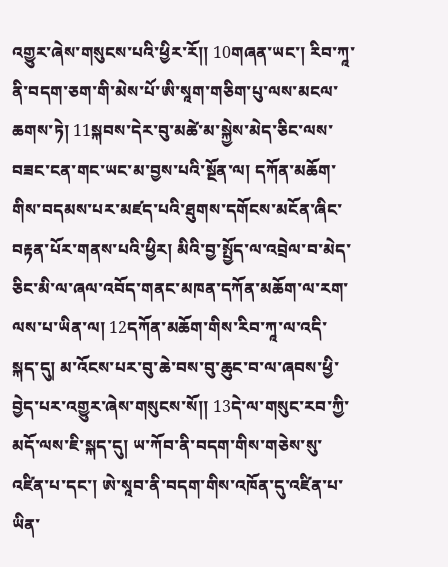འགྱུར་ཞེས་གསུངས་པའི་ཕྱིར་རོ།། 10གཞན་ཡང་། རིབ་ཀཱ་ནི་བདག་ཅག་གི་མེས་པོ་ཨི་སཱག་གཅིག་པུ་ལས་མངལ་ཆགས་ཏེ། 11སྐབས་དེར་བུ་མཚེ་མ་སྐྱེས་མེད་ཅིང་ལས་བཟང་ངན་གང་ཡང་མ་བྱས་པའི་སྔོན་ལ། དཀོན་མཆོག་གིས་བདམས་པར་མཛད་པའི་ཐུགས་དགོངས་མངོན་ཞིང་བརྟན་པོར་གནས་པའི་ཕྱིར། མིའི་བྱ་སྤྱོད་ལ་འབྲེལ་བ་མེད་ཅིང་མི་ལ་ཞལ་འབོད་གནང་མཁན་དཀོན་མཆོག་ལ་རག་ལས་པ་ཡིན་ལ། 12དཀོན་མཆོག་གིས་རིབ་ཀཱ་ལ་འདི་སྐད་དུ། མ་འོངས་པར་བུ་ཆེ་བས་བུ་ཆུང་བ་ལ་ཞབས་ཕྱི་བྱེད་པར་འགྱུར་ཞེས་གསུངས་སོ།། 13དེ་ལ་གསུང་རབ་ཀྱི་མདོ་ལས་ཇི་སྐད་དུ། ཡ་ཀོབ་ནི་བདག་གིས་གཅེས་སུ་འཛིན་པ་དང་། ཨེ་སཱབ་ནི་བདག་གིས་འཁོན་དུ་འཛིན་པ་ཡིན་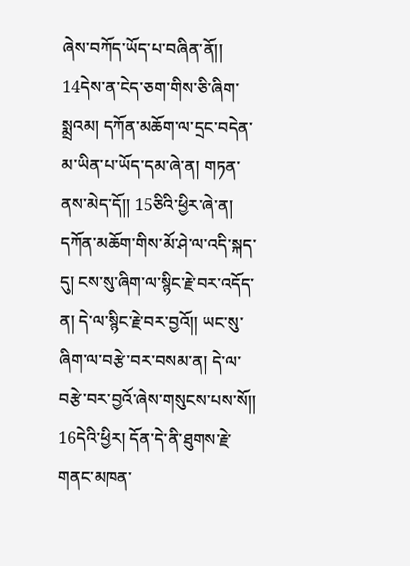ཞེས་བཀོད་ཡོད་པ་བཞིན་ནོ།། 14དེས་ན་ངེད་ཅག་གིས་ཅི་ཞིག་སྨྲའམ། དཀོན་མཆོག་ལ་དྲང་བདེན་མ་ཡིན་པ་ཡོད་དམ་ཞེ་ན། གཏན་ནས་མེད་དོ།། 15ཅིའི་ཕྱིར་ཞེ་ན། དཀོན་མཆོག་གིས་མོ་ཤེ་ལ་འདི་སྐད་དུ། ངས་སུ་ཞིག་ལ་སྙིང་རྗེ་བར་འདོད་ན། དེ་ལ་སྙིང་རྗེ་བར་བྱའོ།། ཡང་སུ་ཞིག་ལ་བརྩེ་བར་བསམ་ན། དེ་ལ་བརྩེ་བར་བྱའོ་ཞེས་གསུངས་པས་སོ།། 16དེའི་ཕྱིར། དོན་དེ་ནི་ཐུགས་རྗེ་གནང་མཁན་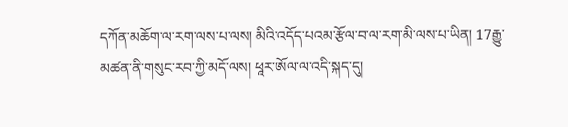དཀོན་མཆོག་ལ་རག་ལས་པ་ལས། མིའི་འདོད་པའམ་རྩོལ་བ་ལ་རག་མི་ལས་པ་ཡིན། 17རྒྱུ་མཚན་ནི་གསུང་རབ་ཀྱི་མདོ་ལས། ཕཱར་ཨོལ་ལ་འདི་སྐད་དུ།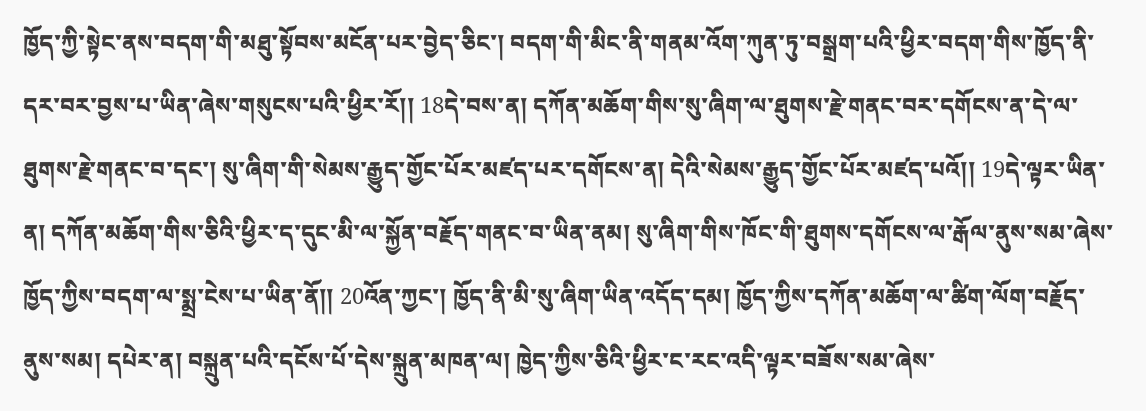ཁྱོད་ཀྱི་སྟེང་ནས་བདག་གི་མཐུ་སྟོབས་མངོན་པར་བྱེད་ཅིང་། བདག་གི་མིང་ནི་གནམ་འོག་ཀུན་ཏུ་བསྒྲག་པའི་ཕྱིར་བདག་གིས་ཁྱོད་ནི་དར་བར་བྱས་པ་ཡིན་ཞེས་གསུངས་པའི་ཕྱིར་རོ།། 18དེ་བས་ན། དཀོན་མཆོག་གིས་སུ་ཞིག་ལ་ཐུགས་རྗེ་གནང་བར་དགོངས་ན་དེ་ལ་ཐུགས་རྗེ་གནང་བ་དང་། སུ་ཞིག་གི་སེམས་རྒྱུད་གྱོང་པོར་མཛད་པར་དགོངས་ན། དེའི་སེམས་རྒྱུད་གྱོང་པོར་མཛད་པའོ།། 19དེ་ལྟར་ཡིན་ན། དཀོན་མཆོག་གིས་ཅིའི་ཕྱིར་ད་དུང་མི་ལ་སྐྱོན་བརྗོད་གནང་བ་ཡིན་ནམ། སུ་ཞིག་གིས་ཁོང་གི་ཐུགས་དགོངས་ལ་རྒོལ་ནུས་སམ་ཞེས་ཁྱོད་ཀྱིས་བདག་ལ་སྨྲ་ངེས་པ་ཡིན་ནོ།། 20འོན་ཀྱང་། ཁྱོད་ནི་མི་སུ་ཞིག་ཡིན་འདོད་དམ། ཁྱོད་ཀྱིས་དཀོན་མཆོག་ལ་ཚིག་ལོག་བརྗོད་ནུས་སམ། དཔེར་ན། བསྐྲུན་པའི་དངོས་པོ་དེས་སྐྲུན་མཁན་ལ། ཁྱེད་ཀྱིས་ཅིའི་ཕྱིར་ང་རང་འདི་ལྟར་བཟོས་སམ་ཞེས་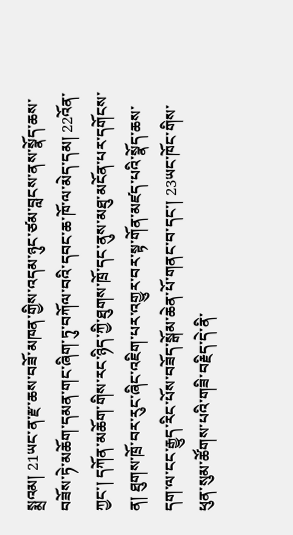སྨྲའམ། 21ཡང་ན་རྫ་ཆས་བཟོ་མཁན་གྱིས་འདམ་ཉུང་ཙམ་བླངས་ནས་སྣོད་ཆས་བཟོས་ཏེ་མཆོག་དམན་གང་ཞིག་ཏུ་བཀོལ་བའི་དབང་ཆ་ཁོ་ལ་མེད་དམ། 22འོན་ཀྱང་། དཀོན་མཆོག་གིས་རང་ཉིད་ཀྱི་ཐུགས་ཁྲོ་དང་ནུས་མཐུ་མངོན་པར་དགོངས་ན། ཐུགས་ཁྲོ་བར་རུང་ཞིང་འཇིག་པར་འགྱུར་བར་སྟ་གོན་མཛད་པའི་སྣོད་ཆས་དག་ལ་ངང་རྒྱུད་རིང་པོས་བཟོད་སྒོམ་ཆེན་པོ་གནང་བ་དང་། 23ཡང་ཁོང་གིས་ཕུན་སུམ་ཚོགས་པའི་གཟི་བརྗིད་དེ་ནི་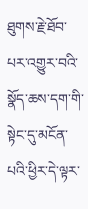ཐུགས་རྗེ་ཐོབ་པར་འགྱུར་བའི་སྣོད་ཆས་དག་གི་སྟེང་དུ་མངོན་པའི་ཕྱིར་དེ་ལྟར་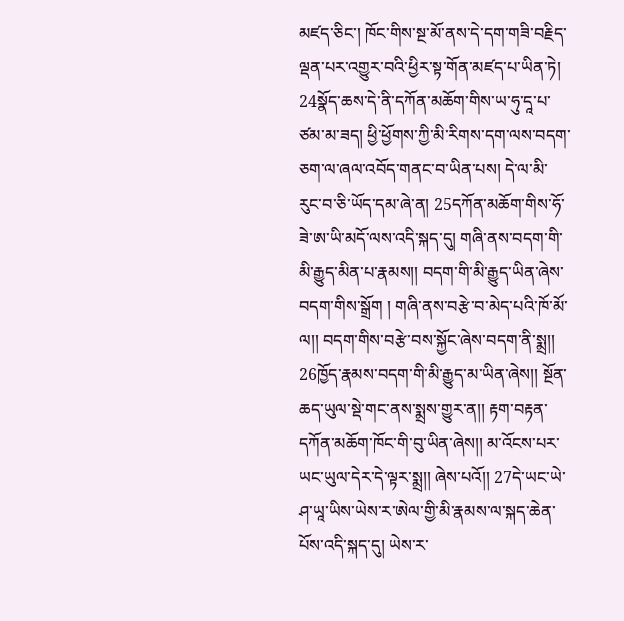མཛད་ཅིང་། ཁོང་གིས་སྔ་མོ་ནས་དེ་དག་གཟི་བརྗིད་ལྡན་པར་འགྱུར་བའི་ཕྱིར་སྟ་གོན་མཛད་པ་ཡིན་ཏེ། 24སྣོད་ཆས་དེ་ནི་དཀོན་མཆོག་གིས་ཡ་ཧུ་དཱ་པ་ཙམ་མ་ཟད། ཕྱི་ཕྱོགས་ཀྱི་མི་རིགས་དག་ལས་བདག་ཅག་ལ་ཞལ་འབོད་གནང་བ་ཡིན་པས། དེ་ལ་མི་རུང་བ་ཅི་ཡོད་དམ་ཞེ་ན། 25དཀོན་མཆོག་གིས་ཧོ་ཟེ་ཨ་ཡི་མདོ་ལས་འདི་སྐད་དུ། གཞི་ནས་བདག་གི་མི་རྒྱུད་མིན་པ་རྣམས།། བདག་གི་མི་རྒྱུད་ཡིན་ཞེས་བདག་གིས་སྒྲོག ། གཞི་ནས་བརྩེ་བ་མེད་པའི་ཁོ་མོ་ལ།། བདག་གིས་བརྩེ་བས་སྐྱོང་ཞེས་བདག་ནི་སྨྲ།། 26ཁྱོད་རྣམས་བདག་གི་མི་རྒྱུད་མ་ཡིན་ཞེས།། སྔོན་ཆད་ཡུལ་སྡེ་གང་ནས་སྨྲས་གྱུར་ན།། རྟག་བརྟན་དཀོན་མཆོག་ཁོང་གི་བུ་ཡིན་ཞེས།། མ་འོངས་པར་ཡང་ཡུལ་དེར་དེ་ལྟར་སྨྲ།། ཞེས་པའོ།། 27དེ་ཡང་ཡེ་ཤ་ཡཱ་ཡིས་ཡེས་ར་ཨེལ་གྱི་མི་རྣམས་ལ་སྐད་ཆེན་པོས་འདི་སྐད་དུ། ཡེས་ར་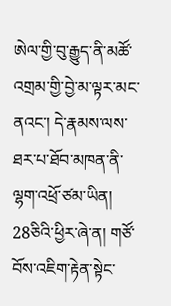ཨེལ་གྱི་བུ་རྒྱུད་ནི་མཚོ་འགྲམ་གྱི་བྱེ་མ་ལྟར་མང་ནའང་། དེ་རྣམས་ལས་ཐར་པ་ཐོབ་མཁན་ནི་ལྷག་འཕྲོ་ཙམ་ཡིན། 28ཅིའི་ཕྱིར་ཞེ་ན། གཙོ་བོས་འཇིག་རྟེན་སྟེང་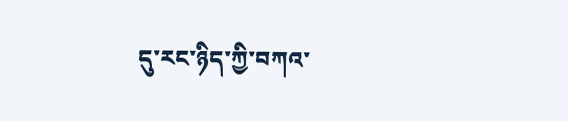དུ་རང་ཉིད་ཀྱི་བཀའ་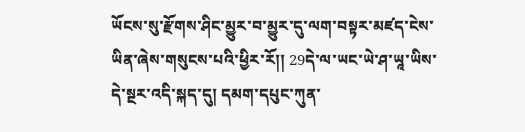ཡོངས་སུ་རྫོགས་ཤིང་མྱུར་བ་མྱུར་དུ་ལག་བསྟར་མཛད་ངེས་ཡིན་ཞེས་གསུངས་པའི་ཕྱིར་རོ།། 29དེ་ལ་ཡང་ཡེ་ཤ་ཡཱ་ཡིས་དེ་སྔར་འདི་སྐད་དུ། དམག་དཔུང་ཀུན་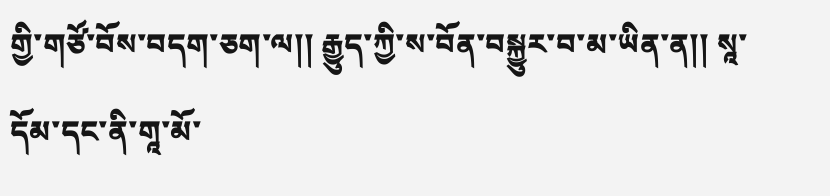གྱི་གཙོ་བོས་བདག་ཅག་ལ།། རྒྱུད་ཀྱི་ས་བོན་བསྐྱུར་བ་མ་ཡིན་ན།། སཱ་དོམ་དང་ནི་གཱ་མོ་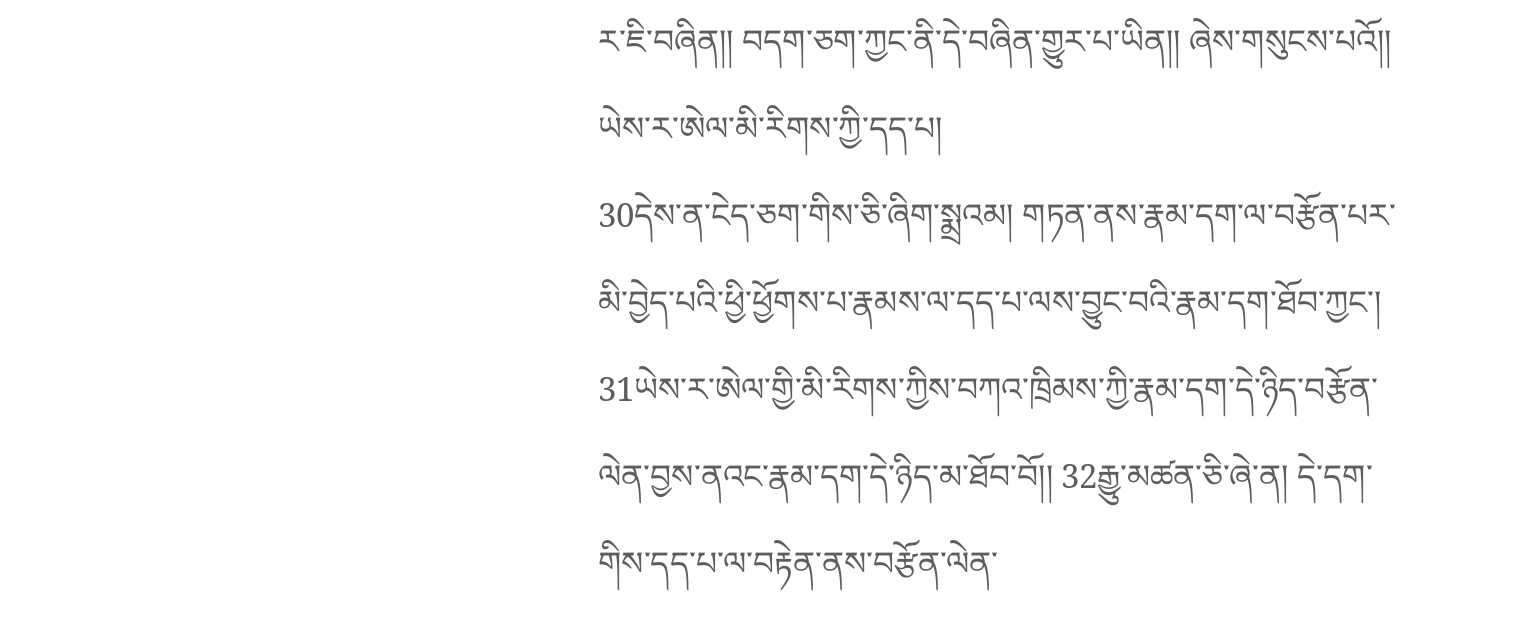ར་ཇི་བཞིན།། བདག་ཅག་ཀྱང་ནི་དེ་བཞིན་གྱུར་པ་ཡིན།། ཞེས་གསུངས་པའོ།།
ཡེས་ར་ཨེལ་མི་རིགས་ཀྱི་དད་པ།
30དེས་ན་ངེད་ཅག་གིས་ཅི་ཞིག་སྨྲའམ། གཏན་ནས་རྣམ་དག་ལ་བརྩོན་པར་མི་བྱེད་པའི་ཕྱི་ཕྱོགས་པ་རྣམས་ལ་དད་པ་ལས་བྱུང་བའི་རྣམ་དག་ཐོབ་ཀྱང་། 31ཡེས་ར་ཨེལ་གྱི་མི་རིགས་ཀྱིས་བཀའ་ཁྲིམས་ཀྱི་རྣམ་དག་དེ་ཉིད་བརྩོན་ལེན་བྱས་ནའང་རྣམ་དག་དེ་ཉིད་མ་ཐོབ་བོ།། 32རྒྱུ་མཚན་ཅི་ཞེ་ན། དེ་དག་གིས་དད་པ་ལ་བརྟེན་ནས་བརྩོན་ལེན་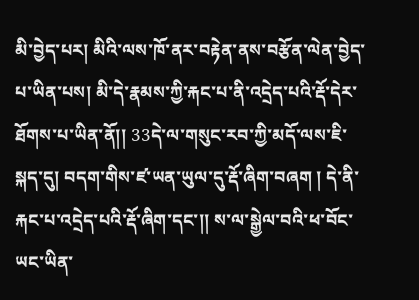མི་བྱེད་པར། མིའི་ལས་ཁོ་ནར་བརྟེན་ནས་བརྩོན་ལེན་བྱེད་པ་ཡིན་པས། མི་དེ་རྣམས་ཀྱི་རྐང་པ་ནི་འདྲེད་པའི་རྡོ་དེར་ཐོགས་པ་ཡིན་ནོ།། 33དེ་ལ་གསུང་རབ་ཀྱི་མདོ་ལས་ཇི་སྐད་དུ། བདག་གིས་ཛ་ཡན་ཡུལ་དུ་རྡོ་ཞིག་བཞག ། དེ་ནི་རྐང་པ་འདྲེད་པའི་རྡོ་ཞིག་དང་།། ས་ལ་སྒྱེལ་བའི་ཕ་བོང་ཡང་ཡིན་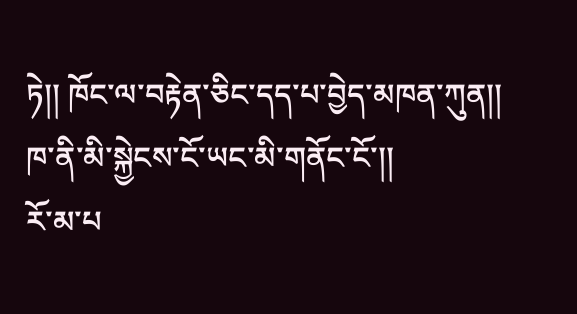ཏེ།། ཁོང་ལ་བརྟེན་ཅིང་དད་པ་བྱེད་མཁན་ཀུན།། ཁ་ནི་མི་སྐྱེངས་ངོ་ཡང་མི་གནོང་ངོ་།།
རོ་མ་པ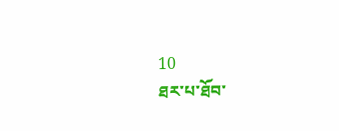10
ཐར་པ་ཐོབ་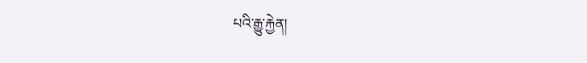པའི་རྒྱུ་རྐྱེན།